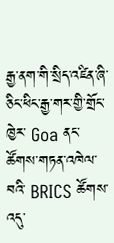རྒྱ་ནག་གི་སྲིད་འཛིན་ཞི་ཅིང་ཕིང་རྒྱ་གར་གྱི་གྲོང་ཁྱེར་ Goa ནང་ཚོགས་གཏན་འཁེལ་བའི་ BRICS ཚོགས་འདུ་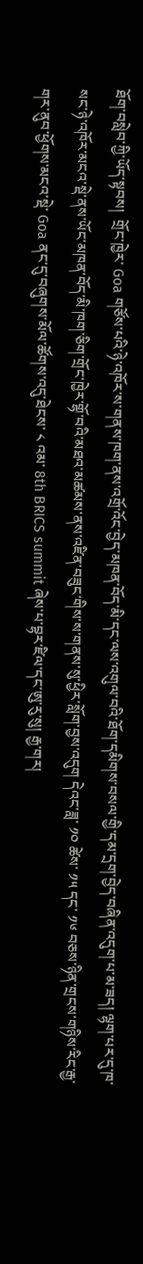ཐོག་བསླེབ་ཀྱི་ཡོད་སྟབས།  གྲོང་ཁྱེར་ Goa གཙོས་པའི་ཉེ་འཁོར་ས་གནས་ཁག་ནས་འགྲོ་འོང་བྱེད་མཁན་བོད་མི་དང་ལས་འགུལ་བའི་ཐོག་དམིགས་བསལ་གྱི་དམ་དྲག་བྱེད་བཞིན་འདུག་པ་མ་ཟད། ལྷག་པར་དུ་ཁ་སང་ཉེ་འཁོར་མངའ་སྡེ་ནས་ཡོང་མཁན་བོད་མི་ཁག་ཅིག་གྲོང་ཁྱེར་གྷོ་བའི་མཐའ་མཚམས་ནས་འཛིན་བཟུང་གིས་ས་གནས་སུ་ཕྱིར་སློག་བྱས་འདུག དེའང་ཟླ་ ༡༠ ཚེས་ ༡༥ དང་ ༡༦ བཅས་ཉིན་གྲངས་གཉིས་རིང་རྒྱ་གར་ནུབ་ཕྱོགས་མངའ་སྡེ་ Goa ནང་དུ་བཞུགས་མོལ་ཚོགས་འདུ་ཐེངས་ ༨ འམ་ 8th BRICS summit ཞེས་པ་བྷར་ཛིལ་དང་ཨུ་རུ་སུ། རྒྱ་གར།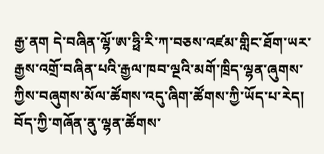རྒྱ་ནག དེ་བཞིན་ལྷོ་ཨ་ཧྥི་རི་ཀ་བཅས་འཛམ་གླིང་ཐོག་ཡར་རྒྱས་འགྲོ་བཞིན་པའི་རྒྱལ་ཁབ་ལྔའི་མགོ་ཁྲིད་ལྷན་ཞུགས་ཀྱིས་བཞུགས་མོལ་ཚོགས་འདུ་ཞིག་ཚོགས་ཀྱི་ཡོད་པ་རེད། བོད་ཀྱི་གཞོན་ནུ་ལྷན་ཚོགས་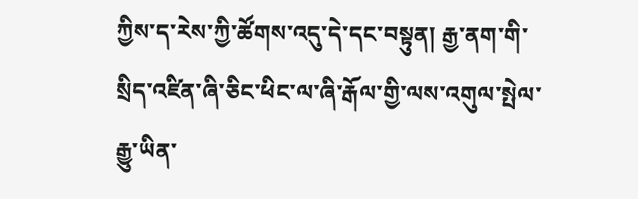ཀྱིས་ད་རེས་ཀྱི་ཚོགས་འདུ་དེ་དང་བསྟུན། རྒྱ་ནག་གི་སྲིད་འཛིན་ཞི་ཅིང་ཕིང་ལ་ཞི་རྒོལ་གྱི་ལས་འགུལ་སྤེལ་རྒྱུ་ཡིན་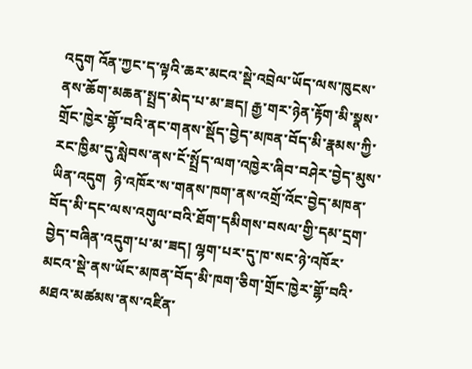འདུག འོན་ཀྱང་ད་ལྟའི་ཆར་མངའ་སྡེ་འབྲེལ་ཡོད་ལས་ཁུངས་ནས་ཆོག་མཆན་སྤྲད་མེད་པ་མ་ཟད། རྒྱ་གར་ཉེན་རྟོག་མི་སྣས་གྲོང་ཁྱེར་གྷོ་བའི་ནང་གནས་སྡོད་བྱེད་མཁན་བོད་མི་རྣམས་ཀྱི་རང་ཁྱིམ་དུ་སླེབས་ནས་ངོ་སྤྲོད་ལག་འཁྱེར་ཞིབ་བཤེར་བྱེད་མུས་ཡིན་འདུག  ཉེ་འཁོར་ས་གནས་ཁག་ནས་འགྲོ་འོང་བྱེད་མཁན་བོད་མི་དང་ལས་འགུལ་བའི་ཐོག་དམིགས་བསལ་གྱི་དམ་དྲག་བྱེད་བཞིན་འདུག་པ་མ་ཟད། ལྷག་པར་དུ་ཁ་སང་ཉེ་འཁོར་མངའ་སྡེ་ནས་ཡོང་མཁན་བོད་མི་ཁག་ཅིག་གྲོང་ཁྱེར་གྷོ་བའི་མཐའ་མཚམས་ནས་འཛིན་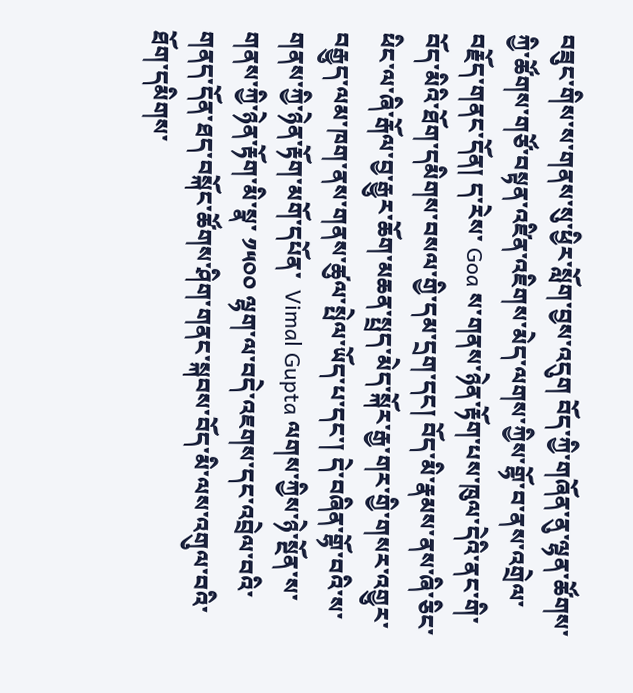བཟུང་གིས་ས་གནས་སུ་ཕྱིར་སློག་བྱས་འདུག བོད་ཀྱི་གཞོན་ནུ་ལྷན་ཚོགས་ཀྱི་ཚོགས་གཙོ་བསྟན་འཛིན་འཇིགས་མེད་ལགས་ཀྱིས་གྷོ་བ་ནས་འགྲེལ་བརྗོད་གནང་དོན། ད་རེས་ Goa ས་གནས་ཉེན་རྟོག་པས་ཁུལ་དེའི་ནང་གི་བོད་མིའི་ཐོག་དམིགས་བསལ་གྱི་དམ་དྲག་དང། བོད་མི་རྣམས་ནས་ཞི་ཅིང་ཕིང་ལ་ཞི་རྒོལ་བྱ་རྒྱུར་ཆོག་མཆན་སྤྲད་མེད་སྐོར་རྒྱ་གར་གྱི་གསར་འགྱུར་བརྒྱུད་ལམ་ཁག་ནས་གནས་ཚུལ་སྤེལ་ཡོད་པ་དང་། དེ་བཞིན་གྷོ་བའི་ས་གནས་ཀྱི་ཉེན་རྟོག་མགོ་དཔོན་  Vimal Gupta ལགས་ཀྱིས་ཉེ་སྔོན་ས་གནས་ཀྱི་ཉེན་རྟོག་མི་སྣ་ ༡༥༠༠ ལྷག་ལ་བདེ་འཇགས་དང་འབྲེལ་བའི་གནད་དོན་ཐད་བསྐོང་ཚོགས་ཤིག་གནང་སྐབས་བོད་མི་ལས་འགུལ་བའི་ཐོག་དམིགས་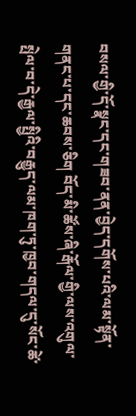བསལ་གྱི་དོ་སྣང་དང་གཟབ་ནན་བྱེད་དགོས་པའི་ལམ་སྟོན་གནང་པ་དང་ཆབས་ཅིག བོད་མི་ཚོས་ཞི་རྒོལ་གྱི་ལས་འགུལ་སྤེལ་བ་དེ་རྒྱལ་སྤྱིའི་བརྒྱུད་ལམ་ཁག་ཏུ་ཁྱབ་གདལ་དུ་སོང་ཚེ་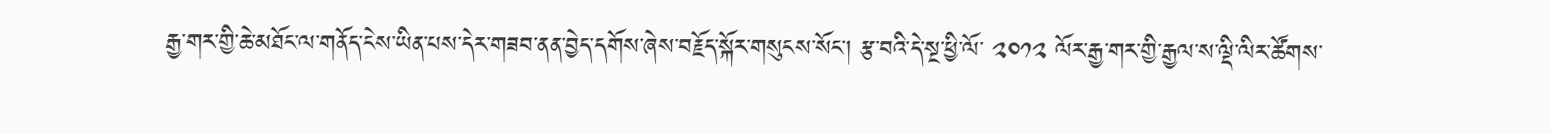རྒྱ་གར་གྱི་ཆེ་མཐོང་ལ་གནོད་ངེས་ཡིན་པས་དེར་གཟབ་ནན་བྱེད་དགོས་ཞེས་བརྗོད་སྐོར་གསུངས་སོང་། རྩ་བའི་དེ་སྔ་ཕྱི་ལོ་ ༢༠༡༢ ལོར་རྒྱ་གར་གྱི་རྒྱལ་ས་ལྡི་ལིར་ཚོགས་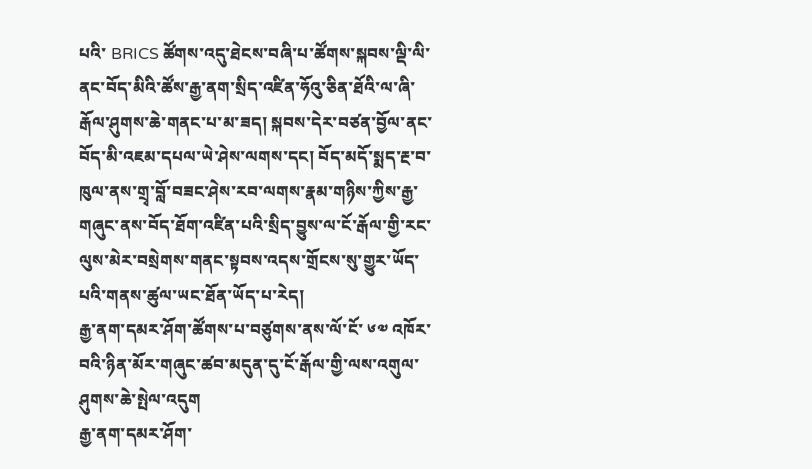པའི་ BRICS ཚོགས་འདུ་ཐེངས་བཞི་པ་ཚོགས་སྐབས་ལྡི་ལི་ནང་བོད་མིའི་ཚོས་རྒྱ་ནག་སྲིད་འཛིན་ཧོའུ་ཅིན་ཐོའི་ལ་ཞི་རྒོལ་ཤུགས་ཆེ་གནང་པ་མ་ཟད། སྐབས་དེར་བཙན་བྱོལ་ནང་བོད་མི་འཇམ་དཔལ་ཡེ་ཤེས་ལགས་དང། བོད་མདོ་སྨད་རྔ་བ་ཁུལ་ནས་གྲྭ་བློ་བཟང་ཤེས་རབ་ལགས་རྣམ་གཉིས་ཀྱིས་རྒྱ་གཞུང་ནས་བོད་ཐོག་འཛིན་པའི་སྲིད་བྱུས་ལ་ངོ་རྒོལ་གྱི་རང་ལུས་མེར་བསྲེགས་གནང་སྟབས་འདས་གྲོངས་སུ་གྱུར་ཡོད་པའི་གནས་ཚུལ་ཡང་ཐོན་ཡོད་པ་རེད།
རྒྱ་ནག་དམར་ཤོག་ཚོགས་པ་བཙུགས་ནས་ལོ་ངོ་ ༦༧ འཁོར་བའི་ཉིན་མོར་གཞུང་ཚབ་མདུན་དུ་ངོ་རྒོལ་གྱི་ལས་འགུལ་ཤུགས་ཆེ་སྤེལ་འདུག
རྒྱ་ནག་དམར་ཤོག་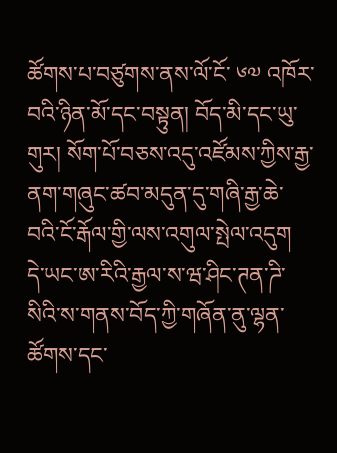ཚོགས་པ་བཙུགས་ནས་ལོ་ངོ་ ༦༧ འཁོར་བའི་ཉིན་མོ་དང་བསྟུན། བོད་མི་དང་ཡུ་གུར། སོག་པོ་བཅས་འདུ་འཛོམས་ཀྱིས་རྒྱ་ནག་གཞུང་ཚབ་མདུན་དུ་གཞི་རྒྱ་ཆེ་བའི་ངོ་རྒོལ་གྱི་ལས་འགུལ་སྤེལ་འདུག དེ་ཡང་ཨ་རིའི་རྒྱལ་ས་ཝ་ཤིང་ཊན་ཌི་སིའི་ས་གནས་བོད་ཀྱི་གཞོན་ནུ་ལྷན་ཚོགས་དང་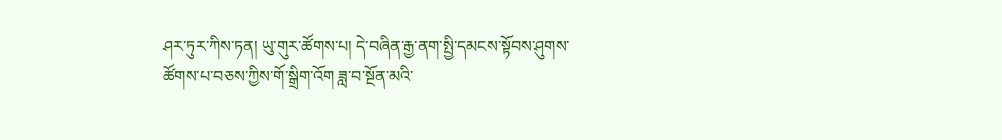ཤར་ཏུར་ཀིས་ཏན། ཡུ་གུར་ཚོགས་པ། དེ་བཞིན་རྒྱ་ནག་སྤྱི་དམངས་སྟོབས་ཤུགས་ཚོགས་པ་བཅས་ཀྱིས་གོ་སྒྲིག་འོག ཟླ་བ་སྔོན་མའི་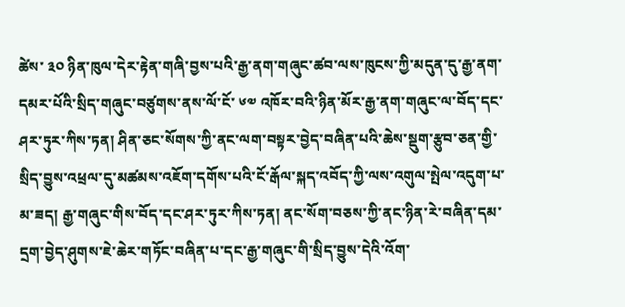ཚེས་ ༣༠ ཉིན་ཁུལ་དེར་རྟེན་གཞི་བྱས་པའི་རྒྱ་ནག་གཞུང་ཚབ་ལས་ཁུངས་ཀྱི་མདུན་དུ་རྒྱ་ནག་དམར་པོའི་སྲིད་གཞུང་བཙུགས་ནས་ལོ་ངོ་ ༦༧ འཁོར་བའི་ཉིན་མོར་རྒྱ་ནག་གཞུང་ལ་བོད་དང་ཤར་ཏུར་ཀིས་ཏན། ཤིན་ཅང་སོགས་ཀྱི་ནང་ལག་བསྟར་བྱེད་བཞིན་པའི་ཆེས་སྡུག་རྩུབ་ཅན་གྱི་སྲིད་བྱུས་འཕྲལ་དུ་མཚམས་འཇོག་དགོས་པའི་ངོ་རྒོལ་སྐད་འབོད་ཀྱི་ལས་འགུལ་སྤེལ་འདུག་པ་མ་ཟད། རྒྱ་གཞུང་གིས་བོད་དང་ཤར་ཏུར་ཀིས་ཏན། ནང་སོག་བཅས་ཀྱི་ནང་ཉིན་རེ་བཞིན་དམ་དྲག་བྱེད་ཤུགས་ཇེ་ཆེར་གཏོང་བཞིན་པ་དང་རྒྱ་གཞུང་གི་སྲིད་བྱུས་དེའི་འོག་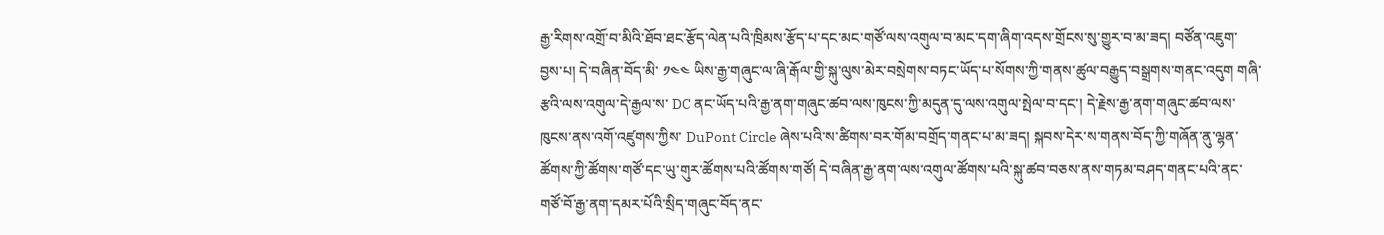རྒྱ་རིགས་འགྲོ་བ་མིའི་ཐོབ་ཐང་རྩོད་ལེན་པའི་ཁྲིམས་རྩོད་པ་དང་མང་གཙོ་ལས་འགུལ་བ་མང་དག་ཞིག་འདས་གྲོངས་སུ་གྱུར་བ་མ་ཟད། བཙོན་འཇུག་བྱས་པ། དེ་བཞིན་བོད་མི་ ༡༤༤ ཡིས་རྒྱ་གཞུང་ལ་ཞི་རྒོལ་གྱི་སྐུ་ལུས་མེར་བསྲེགས་བཏང་ཡོད་པ་སོགས་ཀྱི་གནས་ཚུལ་བརྒྱུད་བསྒྲགས་གནང་འདུག གཞི་རྩའི་ལས་འགུལ་དེ་རྒྱལ་ས་ DC ནང་ཡོད་པའི་རྒྱ་ནག་གཞུང་ཚབ་ལས་ཁུངས་ཀྱི་མདུན་དུ་ལས་འགུལ་སྤེལ་བ་དང་། དེ་རྗེས་རྒྱ་ནག་གཞུང་ཚབ་ལས་ཁུངས་ནས་འགོ་འཛུགས་ཀྱིས་ DuPont Circle ཞེས་པའི་ས་ཚིགས་བར་གོམ་བགྲོད་གནང་པ་མ་ཟད། སྐབས་དེར་ས་གནས་བོད་ཀྱི་གཞོན་ནུ་ལྷན་ཚོགས་ཀྱི་ཚོགས་གཙོ་དང་ཡུ་གུར་ཚོགས་པའི་ཚོགས་གཙོ། དེ་བཞིན་རྒྱ་ནག་ལས་འགུལ་ཚོགས་པའི་སྐུ་ཚབ་བཅས་ནས་གཏམ་བཤད་གནང་པའི་ནང་གཙོ་བོ་རྒྱ་ནག་དམར་པོའི་སྲིད་གཞུང་བོད་ནང་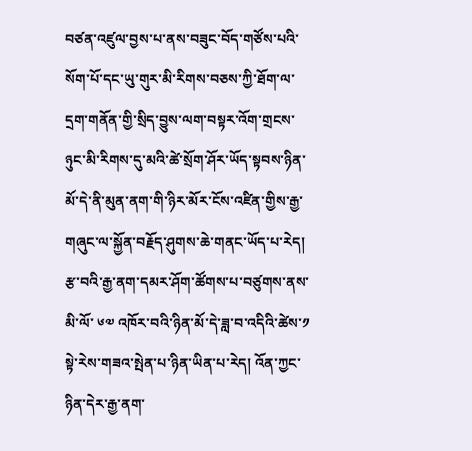བཙན་འཛུལ་བྱས་པ་ནས་བཟུང་བོད་གཙོས་པའི་སོག་པོ་དང་ཡུ་གུར་མི་རིགས་བཅས་ཀྱི་ཐོག་ལ་དྲག་གནོན་གྱི་སྲིད་བྱུས་ལག་བསྟར་འོག་གྲངས་ཉུང་མི་རིགས་དུ་མའི་ཚེ་སྲོག་ཤོར་ཡོད་སྟབས་ཉིན་མོ་དེ་ནི་མུན་ནག་གི་ཉིར་མོར་ངོས་འཛིན་གྱིས་རྒྱ་གཞུང་ལ་སྐྱོན་བརྗོད་ཤུགས་ཆེ་གནང་ཡོད་པ་རེད། རྩ་བའི་རྒྱ་ནག་དམར་ཤོག་ཚོགས་པ་བཙུགས་ནས་མི་ལོ་ ༦༧ འཁོར་བའི་ཉིན་མོ་དེ་ཟླ་བ་འདིའི་ཚེས་༡ སྟེ་རེས་གཟའ་སྤེན་པ་ཉིན་ཡིན་པ་རེད། འོན་ཀྱང་ཉིན་དེར་རྒྱ་ནག་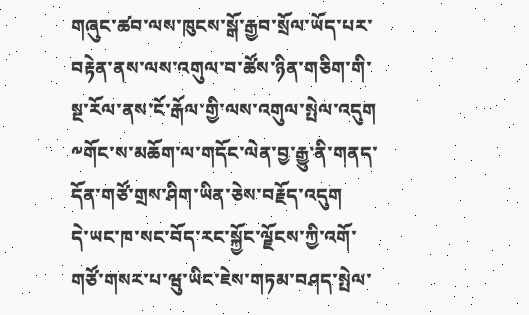གཞུང་ཚབ་ལས་ཁུངས་སྒོ་རྒྱབ་སྲོལ་ཡོད་པར་བརྟེན་ནས་ལས་འགུལ་བ་ཚོས་ཉིན་གཅིག་གི་སྔ་རོལ་ནས་ངོ་རྒོལ་གྱི་ལས་འགུལ་སྤེལ་འདུག
༸གོང་ས་མཆོག་ལ་གདོང་ལེན་བྱ་རྒྱུ་ནི་གནད་དོན་གཙོ་གྲས་ཤིག་ཡིན་ཅེས་བརྗོད་འདུག
དེ་ཡང་ཁ་སང་བོད་རང་སྐྱོང་ལྗོངས་ཀྱི་འགོ་གཙོ་གསར་པ་ཝུ་ཡིང་ཇེས་གཏམ་བཤད་སྤེལ་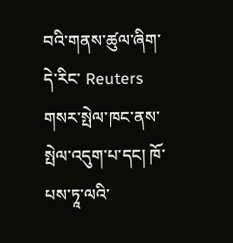བའི་གནས་ཚུལ་ཞིག་དེ་རིང་ Reuters གསར་སྤེལ་ཁང་ནས་སྤེལ་འདུག་པ་དང། ཁོ་པས་ཏཱ་ལའི་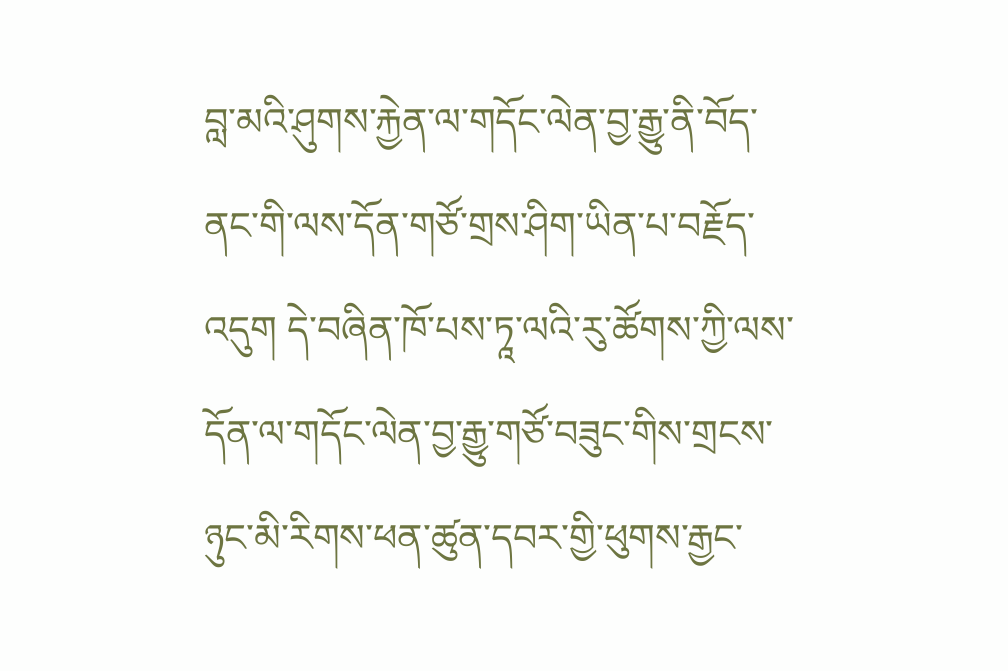བླ་མའི་ཤུགས་རྐྱེན་ལ་གདོང་ལེན་བྱ་རྒྱུ་ནི་བོད་ནང་གི་ལས་དོན་གཙོ་གྲས་ཤིག་ཡིན་པ་བརྗོད་འདུག དེ་བཞིན་ཁོ་པས་ཏཱ་ལའི་རུ་ཚོགས་ཀྱི་ལས་དོན་ལ་གདོང་ལེན་བྱ་རྒྱུ་གཙོ་བཟུང་གིས་གྲངས་ཉུང་མི་རིགས་ཕན་ཚུན་དབར་གྱི་ཕུགས་རྒྱང་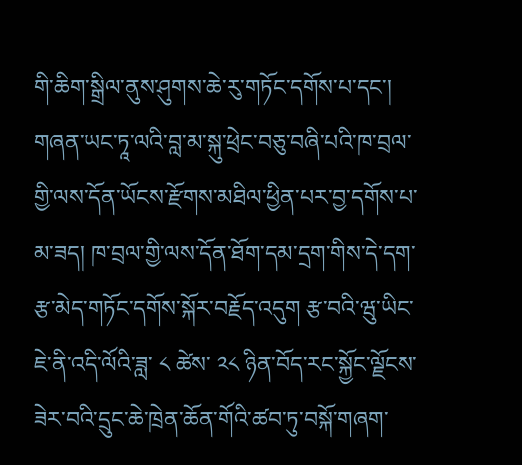གི་ཆིག་སྒྲིལ་ནུས་ཤུགས་ཆེ་རུ་གཏོང་དགོས་པ་དང་། གཞན་ཡང་ཏཱ་ལའི་བླ་མ་སྐུ་ཕྲེང་བཅུ་བཞི་པའི་ཁ་བྲལ་གྱི་ལས་དོན་ཡོངས་རྫོགས་མཐིལ་ཕྱིན་པར་བྱ་དགོས་པ་མ་ཟད། ཁ་བྲལ་གྱི་ལས་དོན་ཐོག་དམ་དྲག་གིས་དེ་དག་རྩ་མེད་གཏོང་དགོས་སྐོར་བརྗོད་འདུག རྩ་བའི་ཝུ་ཡིང་ཇེ་ནི་འདི་ལོའི་ཟླ་ ༨ ཚེས་ ༢༨ ཉིན་བོད་རང་སྐྱོང་ལྗོངས་ཟེར་བའི་དྲུང་ཆེ་ཁྲེན་ཆོན་གོའི་ཚབ་ཏུ་བསྐོ་གཞག་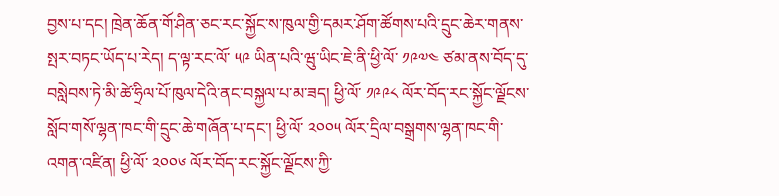བྱས་པ་དང། ཁྲེན་ཆོན་གོ་ཤིན་ཅང་རང་སྐྱོང་ས་ཁུལ་གྱི་དམར་ཤོག་ཚོགས་པའི་དྲུང་ཆེར་གནས་སྤར་བཏང་ཡོད་པ་རེད། ད་ལྟ་རང་ལོ་ ༥༩ ཡིན་པའི་ཝུ་ཡིང་ཇེ་ནི་ཕྱི་ལོ་ ༡༩༧༤ ཙམ་ནས་བོད་དུ་བསླེབས་ཏེ་མི་ཚེ་ཧྲིལ་པོ་ཁུལ་དེའི་ནང་བསྐྱལ་པ་མ་ཟད། ཕྱི་ལོ་ ༡༩༩༨ ལོར་བོད་རང་སྐྱོང་ལྗོངས་སློབ་གསོ་ལྷན་ཁང་གི་དྲུང་ཆེ་གཞོན་པ་དང་། ཕྱི་ལོ་ ༢༠༠༥ ལོར་དྲིལ་བསྒྲགས་ལྷན་ཁང་གི་འགན་འཛིན། ཕྱི་ལོ་ ༢༠༠༦ ལོར་བོད་རང་སྐྱོང་ལྗོངས་ཀྱི་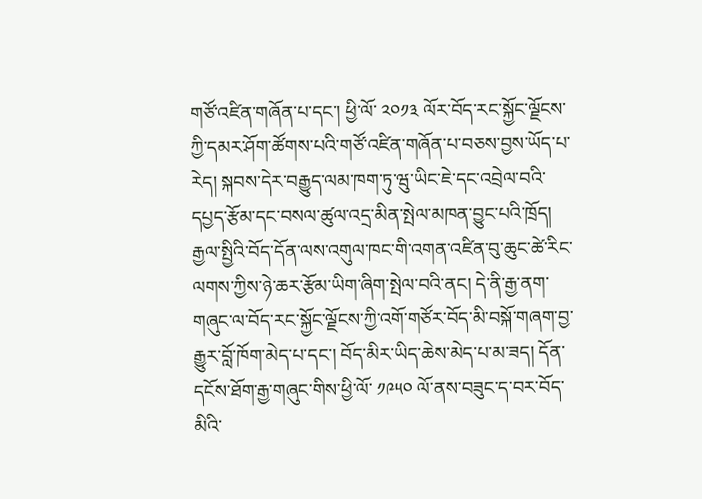གཙོ་འཛིན་གཞོན་པ་དང་། ཕྱི་ལོ་ ༢༠༡༣ ལོར་བོད་རང་སྐྱོང་ལྗོངས་ཀྱི་དམར་ཤོག་ཚོགས་པའི་གཙོ་འཛིན་གཞོན་པ་བཅས་བྱས་ཡོད་པ་རེད། སྐབས་དེར་བརྒྱུད་ལམ་ཁག་ཏུ་ཝུ་ཡིང་ཇེ་དང་འབྲེལ་བའི་དཔྱད་རྩོམ་དང་བསལ་ཚུལ་འདྲ་མིན་སྤེལ་མཁན་བྱུང་པའི་ཁྲོད། རྒྱལ་སྤྱིའི་བོད་དོན་ལས་འགུལ་ཁང་གི་འགན་འཛིན་བུ་ཆུང་ཚེ་རིང་ལགས་ཀྱིས་ཉེ་ཆར་རྩོམ་ཡིག་ཞིག་སྤེལ་བའི་ནང། དེ་ནི་རྒྱ་ནག་གཞུང་ལ་བོད་རང་སྐྱོང་ལྗོངས་ཀྱི་འགོ་གཙོར་བོད་མི་བསྐོ་གཞག་བྱ་རྒྱུར་བློ་ཁོག་མེད་པ་དང་། བོད་མིར་ཡིད་ཆེས་མེད་པ་མ་ཟད། དོན་དངོས་ཐོག་རྒྱ་གཞུང་གིས་ཕྱི་ལོ་ ༡༩༥༠ ལོ་ནས་བཟུང་ད་བར་བོད་མིའི་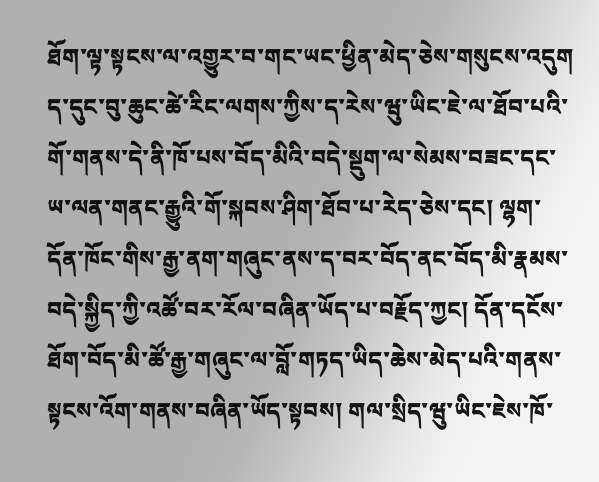ཐོག་ལྟ་སྟངས་ལ་འགྱུར་བ་གང་ཡང་ཕྱིན་མེད་ཅེས་གསུངས་འདུག ད་དུང་བུ་ཆུང་ཚེ་རིང་ལགས་ཀྱིས་ད་རེས་ཝུ་ཡིང་ཇེ་ལ་ཐོབ་པའི་གོ་གནས་དེ་ནི་ཁོ་པས་བོད་མིའི་བདེ་སྡུག་ལ་སེམས་བཟང་དང་ཡ་ལན་གནང་རྒྱུའི་གོ་སྐབས་ཤིག་ཐོབ་པ་རེད་ཅེས་དང། ལྷག་དོན་ཁོང་གིས་རྒྱ་ནག་གཞུང་ནས་ད་བར་བོད་ནང་བོད་མི་རྣམས་བདེ་སྐྱིད་ཀྱི་འཚོ་བར་རོལ་བཞིན་ཡོད་པ་བརྗོད་ཀྱང། དོན་དངོས་ཐོག་བོད་མི་ཚོ་རྒྱ་གཞུང་ལ་བློ་གཏད་ཡིད་ཆེས་མེད་པའི་གནས་སྟངས་འོག་གནས་བཞིན་ཡོད་སྟབས། གལ་སྲིད་ཝུ་ཡིང་ཇེས་ཁོ་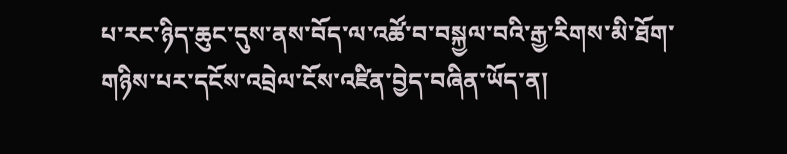པ་རང་ཉིད་ཆུང་དུས་ནས་བོད་ལ་འཚོ་བ་བསྐྱལ་བའི་རྒྱ་རིགས་མི་ཐོག་གཉིས་པར་དངོས་འབྲེལ་ངོས་འཛིན་བྱེད་བཞིན་ཡོད་ན།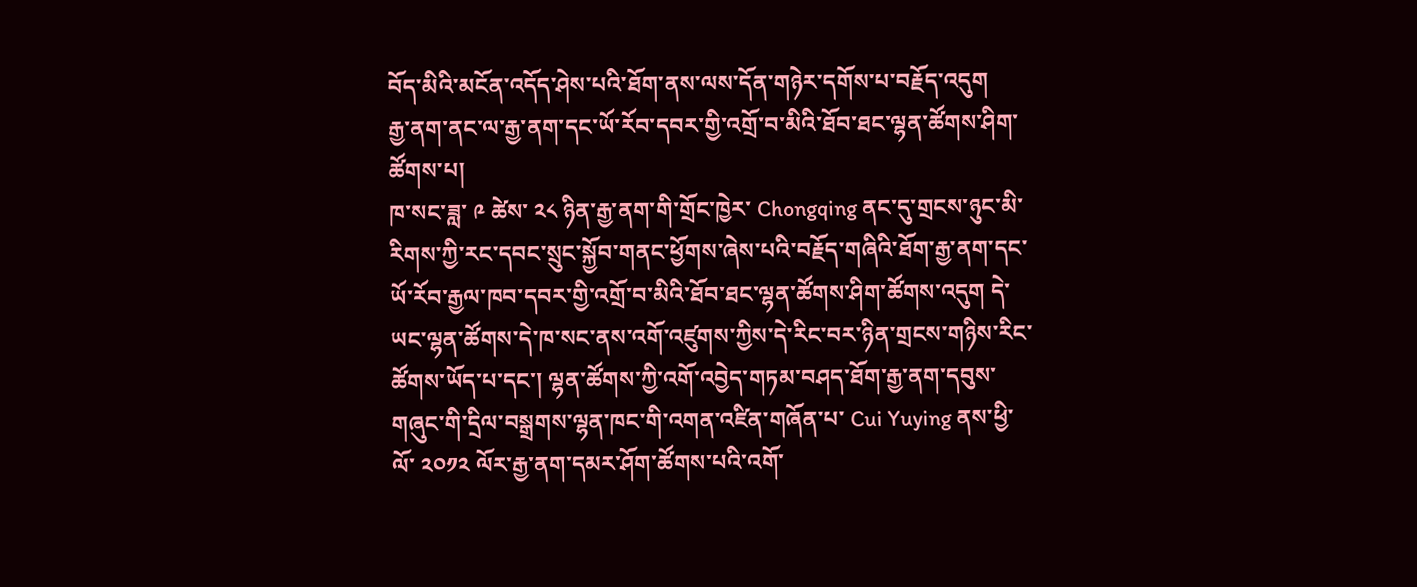བོད་མིའི་མངོན་འདོད་ཤེས་པའི་ཐོག་ནས་ལས་དོན་གཉེར་དགོས་པ་བརྗོད་འདུག
རྒྱ་ནག་ནང་ལ་རྒྱ་ནག་དང་ཡོ་རོབ་དབར་གྱི་འགྲོ་བ་མིའི་ཐོབ་ཐང་ལྷན་ཚོགས་ཤིག་ཚོགས་པ།
ཁ་སང་ཟླ་ ༩ ཚེས་ ༢༨ ཉིན་རྒྱ་ནག་གི་གྲོང་ཁྱེར་ Chongqing ནང་དུ་གྲངས་ཉུང་མི་རིགས་ཀྱི་རང་དབང་སྲུང་སྐྱོབ་གནང་ཕྱོགས་ཞེས་པའི་བརྗོད་གཞིའི་ཐོག་རྒྱ་ནག་དང་ཡོ་རོབ་རྒྱལ་ཁབ་དབར་གྱི་འགྲོ་བ་མིའི་ཐོབ་ཐང་ལྷན་ཚོགས་ཤིག་ཚོགས་འདུག དེ་ཡང་ལྷན་ཚོགས་དེ་ཁ་སང་ནས་འགོ་འཛུགས་ཀྱིས་དེ་རིང་བར་ཉིན་གྲངས་གཉིས་རིང་ཚོགས་ཡོད་པ་དང་། ལྷན་ཚོགས་ཀྱི་འགོ་འབྱེད་གཏམ་བཤད་ཐོག་རྒྱ་ནག་དབུས་གཞུང་གི་དྲིལ་བསྒྲགས་ལྷན་ཁང་གི་འགན་འཛིན་གཞོན་པ་ Cui Yuying ནས་ཕྱི་ལོ་ ༢༠༡༢ ལོར་རྒྱ་ནག་དམར་ཤོག་ཚོགས་པའི་འགོ་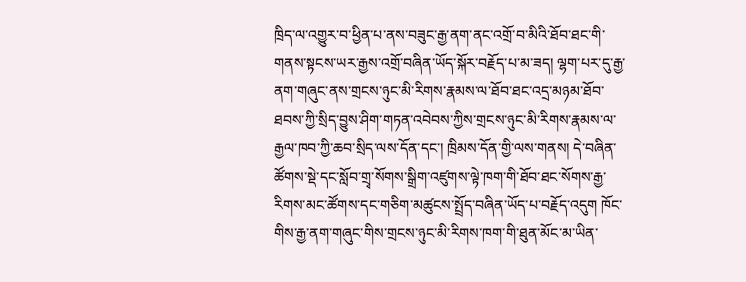ཁྲིད་ལ་འགྱུར་བ་ཕྱིན་པ་ནས་བཟུང་རྒྱ་ནག་ནང་འགྲོ་བ་མིའི་ཐོབ་ཐང་གི་གནས་སྟངས་ཡར་རྒྱས་འགྲོ་བཞིན་ཡོད་སྐོར་བརྗོད་པ་མ་ཟད། ལྷག་པར་དུ་རྒྱ་ནག་གཞུང་ནས་གྲངས་ཉུང་མི་རིགས་རྣམས་ལ་ཐོབ་ཐང་འདྲ་མཉམ་ཐོབ་ཐབས་ཀྱི་སྲིད་བྱུས་ཤིག་གཏན་འབེབས་ཀྱིས་གྲངས་ཉུང་མི་རིགས་རྣམས་ལ་རྒྱལ་ཁབ་ཀྱི་ཆབ་སྲིད་ལས་དོན་དང་། ཁྲིམས་དོན་གྱི་ལས་གནས། དེ་བཞིན་ཚོགས་སྡེ་དང་སློབ་གྲྭ་སོགས་སྒྲིག་འཛུགས་ལྟེ་ཁག་གི་ཐོབ་ཐང་སོགས་རྒྱ་རིགས་མང་ཚོགས་དང་གཅིག་མཚུངས་སྤྲོད་བཞིན་ཡོད་པ་བརྗོད་འདུག ཁོང་གིས་རྒྱ་ནག་གཞུང་གིས་གྲངས་ཉུང་མི་རིགས་ཁག་གི་ཐུན་མོང་མ་ཡིན་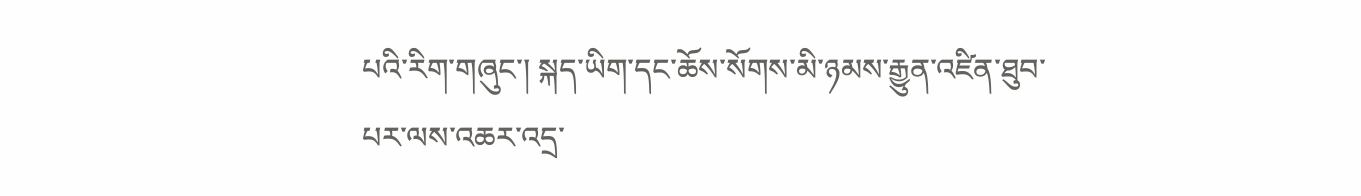པའི་རིག་གཞུང་། སྐད་ཡིག་དང་ཆོས་སོགས་མི་ཉམས་རྒྱུན་འཛིན་ཐུབ་པར་ལས་འཆར་འདྲ་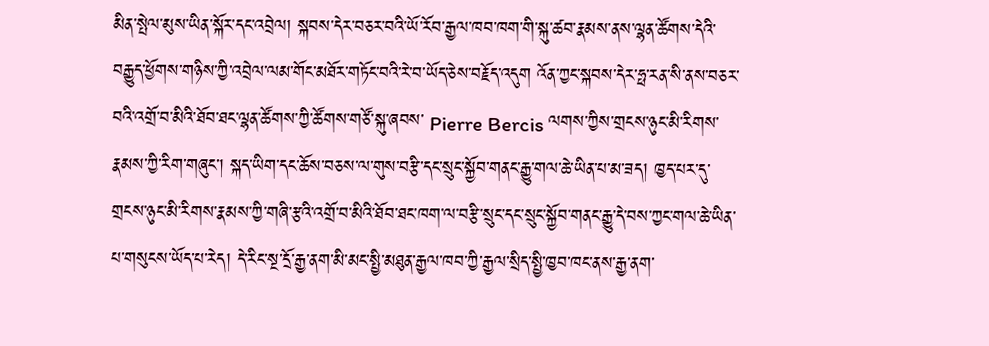མིན་སྤེལ་མུས་ཡིན་སྐོར་དང་འབྲེལ། སྐབས་དེར་བཅར་བའི་ཡོ་རོབ་རྒྱལ་ཁབ་ཁག་གི་སྐུ་ཚབ་རྣམས་ནས་ལྷན་ཚོགས་དེའི་བརྒྱུད་ཕྱོགས་གཉིས་ཀྱི་འབྲེལ་ལམ་གོང་མཐོར་གཏོང་བའི་རེ་བ་ཡོད་ཅེས་བརྗོད་འདུག འོན་ཀྱང་སྐབས་དེར་ཧྥ་རན་སི་ནས་བཅར་བའི་འགྲོ་བ་མིའི་ཐོབ་ཐང་ལྷན་ཚོགས་ཀྱི་ཚོགས་གཙོ་སྐུ་ཞབས་ Pierre Bercis ལགས་ཀྱིས་གྲངས་ཉུང་མི་རིགས་རྣམས་ཀྱི་རིག་གཞུང་། སྐད་ཡིག་དང་ཆོས་བཅས་ལ་གུས་བརྩི་དང་སྲུང་སྐྱོབ་གནང་རྒྱུ་གལ་ཆེ་ཡིན་པ་མ་ཟད། ཁྱད་པར་དུ་གྲངས་ཉུང་མི་རིགས་རྣམས་ཀྱི་གཞི་རྩའི་འགྲོ་བ་མིའི་ཐོབ་ཐང་ཁག་ལ་བརྩི་སྲུང་དང་སྲུང་སྐྱོབ་གནང་རྒྱུ་དེ་བས་ཀྱང་གལ་ཆེ་ཡིན་པ་གསུངས་ཡོད་པ་རེད། དེ་རིང་སྔ་དྲོ་རྒྱ་ནག་མི་མང་སྤྱི་མཐུན་རྒྱལ་ཁབ་ཀྱི་རྒྱལ་སྲིད་སྤྱི་ཁྱབ་ཁང་ནས་རྒྱ་ནག་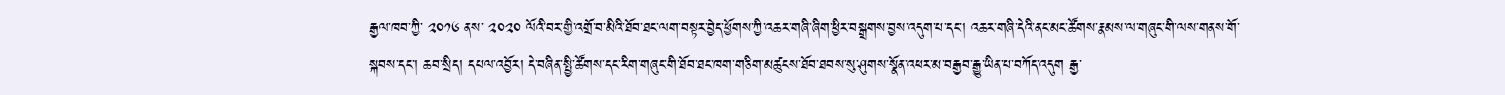རྒྱལ་ཁབ་ཀྱི་ ༢༠༡༦ ནས་ ༢༠༢༠ ལོའི་བར་གྱི་འགྲོ་བ་མིའི་ཐོབ་ཐང་ལག་བསྟར་བྱེད་ཕྱོགས་ཀྱི་འཆར་གཞི་ཞིག་ཕྱིར་བསྒྲགས་བྱས་འདུག་པ་དང་། འཆར་གཞི་དེའི་ནང་མང་ཚོགས་རྣམས་ལ་གཞུང་གི་ལས་གནས་གོ་སྐབས་དང་། ཆབ་སྲིད། དཔལ་འབྱོར། དེ་བཞིན་སྤྱི་ཚོགས་དང་རིག་གཞུང་གི་ཐོབ་ཐང་ཁག་གཅིག་མཚུངས་ཐོབ་ཐབས་སུ་ཤུགས་སྣོན་འཕར་མ་བརྒྱབ་རྒྱུ་ཡིན་པ་བཀོད་འདུག རྒྱ་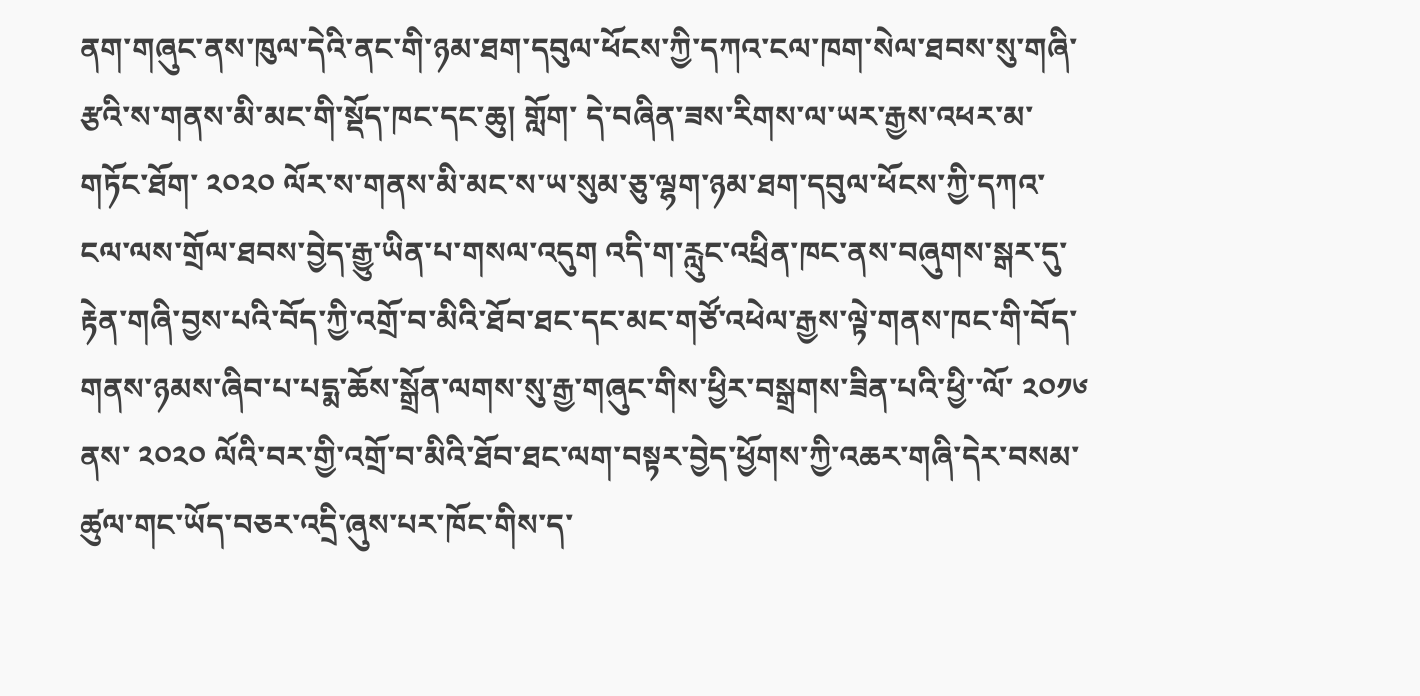ནག་གཞུང་ནས་ཁུལ་དེའི་ནང་གི་ཉམ་ཐག་དབུལ་ཕོངས་ཀྱི་དཀའ་ངལ་ཁག་སེལ་ཐབས་སུ་གཞི་རྩའི་ས་གནས་མི་མང་གི་སྡོད་ཁང་དང་ཆུ། གློག་ དེ་བཞིན་ཟས་རིགས་ལ་ཡར་རྒྱས་འཕར་མ་གཏོང་ཐོག་ ༢༠༢༠ ལོར་ས་གནས་མི་མང་ས་ཡ་སུམ་ཅུ་ལྷག་ཉམ་ཐག་དབུལ་ཕོངས་ཀྱི་དཀའ་ངལ་ལས་གྲོལ་ཐབས་བྱེད་རྒྱུ་ཡིན་པ་གསལ་འདུག འདི་ག་རླུང་འཕྲིན་ཁང་ནས་བཞུགས་སྒར་དུ་རྟེན་གཞི་བྱས་པའི་བོད་ཀྱི་འགྲོ་བ་མིའི་ཐོབ་ཐང་དང་མང་གཙོ་འཕེལ་རྒྱས་ལྟེ་གནས་ཁང་གི་བོད་གནས་ཉམས་ཞིབ་པ་པདྨ་ཆོས་སྒྲོན་ལགས་སུ་རྒྱ་གཞུང་གིས་ཕྱིར་བསྒྲགས་ཟིན་པའི་ཕྱི་་ལོ་ ༢༠༡༦ ནས་ ༢༠༢༠ ལོའི་བར་གྱི་འགྲོ་བ་མིའི་ཐོབ་ཐང་ལག་བསྟར་བྱེད་ཕྱོགས་ཀྱི་འཆར་གཞི་དེར་བསམ་ཚུལ་གང་ཡོད་བཅར་འདྲི་ཞུས་པར་ཁོང་གིས་ད་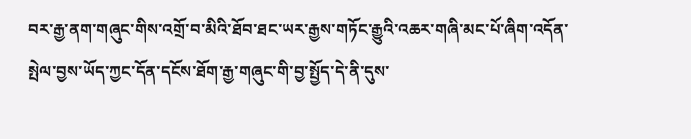བར་རྒྱ་ནག་གཞུང་གིས་འགྲོ་བ་མིའི་ཐོབ་ཐང་ཡར་རྒྱས་གཏོང་རྒྱུའི་འཆར་གཞི་མང་པོ་ཞིག་འདོན་སྤེལ་བྱས་ཡོད་ཀྱང་དོན་དངོས་ཐོག་རྒྱ་གཞུང་གི་བྱ་སྤྱོད་དེ་ནི་དུས་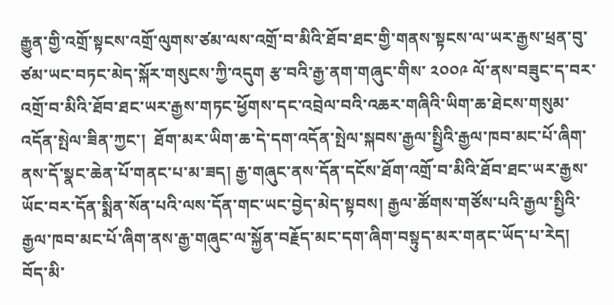རྒྱུན་གྱི་འགྲོ་སྟངས་འགྲོ་ལུགས་ཙམ་ལས་འགྲོ་བ་མིའི་ཐོབ་ཐང་གྱི་གནས་སྟངས་ལ་ཡར་རྒྱས་ཕྲན་བུ་ཙམ་ཡང་བཏང་མེད་སྐོར་གསུངས་ཀྱི་འདུག རྩ་བའི་རྒྱ་ནག་གཞུང་གིས་ ༢༠༠༩ ལོ་ནས་བཟུང་ད་བར་འགྲོ་བ་མིའི་ཐོབ་ཐང་ཡར་རྒྱས་གཏང་ཕྱོགས་དང་འབྲེལ་བའི་འཆར་གཞིའི་ཡིག་ཆ་ཐེངས་གསུམ་འདོན་སྤེལ་ཟིན་ཀྱང་།  ཐོག་མར་ཡིག་ཆ་དེ་དག་འདོན་སྤེལ་སྐབས་རྒྱལ་སྤྱིའི་རྒྱལ་ཁབ་མང་པོ་ཞིག་ནས་དོ་སྣང་ཆེན་པོ་གནང་པ་མ་ཟད། རྒྱ་གཞུང་ནས་དོན་དངོས་ཐོག་འགྲོ་བ་མིའི་ཐོབ་ཐང་ཡར་རྒྱས་ཡོང་བར་དོན་སྨིན་སོན་པའི་ལས་དོན་གང་ཡང་བྱེད་མེད་སྟབས། རྒྱལ་ཚོགས་གཙོས་པའི་རྒྱལ་སྤྱིའི་རྒྱལ་ཁབ་མང་པོ་ཞིག་ནས་རྒྱ་གཞུང་ལ་སྐྱོན་བརྗོད་མང་དག་ཞིག་བསྟུད་མར་གནང་ཡོད་པ་རེད།
བོད་མི་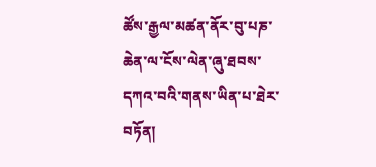ཚོས་རྒྱལ་མཚན་ནོར་བུ་པཎ་ཆེན་ལ་ངོས་ལེན་ཞུ་ཐབས་དཀའ་བའི་གནས་ཡིན་པ་ཐེར་བཏོན།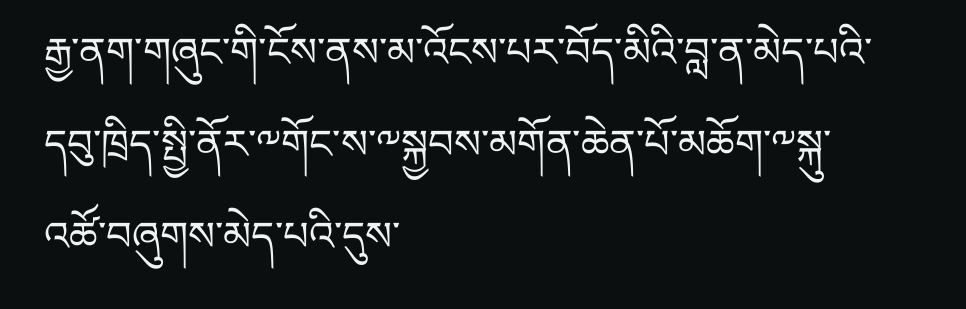རྒྱ་ནག་གཞུང་གི་ངོས་ནས་མ་འོངས་པར་བོད་མིའི་བླ་ན་མེད་པའི་དབུ་ཁྲིད་སྤྱི་ནོར་༸གོང་ས་༸སྐྱབས་མགོན་ཆེན་པོ་མཆོག་༸སྐུ་འཚོ་བཞུགས་མེད་པའི་དུས་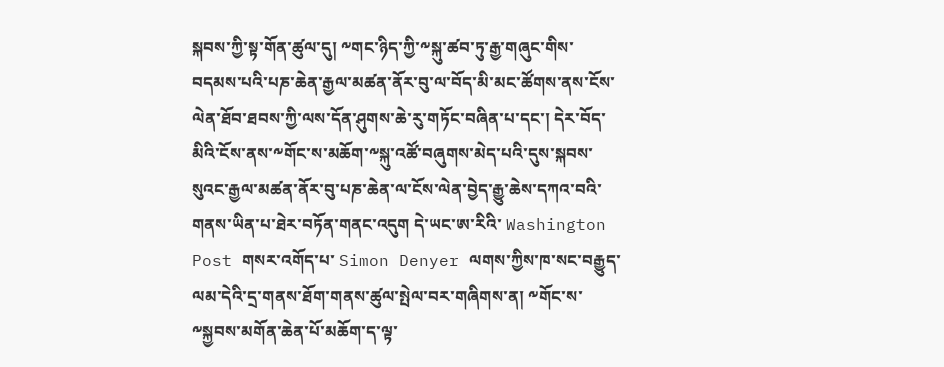སྐབས་ཀྱི་སྟ་གོན་ཚུལ་དུ། ༸གང་ཉིད་ཀྱི་༸སྐུ་ཚབ་ཏུ་རྒྱ་གཞུང་གིས་བདམས་པའི་པཎ་ཆེན་རྒྱལ་མཚན་ནོར་བུ་ལ་བོད་མི་མང་ཚོགས་ནས་ངོས་ལེན་ཐོབ་ཐབས་ཀྱི་ལས་དོན་ཤུགས་ཆེ་རུ་གཏོང་བཞིན་པ་དང་། དེར་བོད་མིའི་ངོས་ནས་༸གོང་ས་མཆོག་༸སྐུ་འཚོ་བཞུགས་མེད་པའི་དུས་སྐབས་སུའང་རྒྱལ་མཚན་ནོར་བུ་པཎ་ཆེན་ལ་ངོས་ལེན་བྱེད་རྒྱུ་ཆེས་དཀའ་བའི་གནས་ཡིན་པ་ཐེར་བཏོན་གནང་འདུག དེ་ཡང་ཨ་རིའི་ Washington Post གསར་འགོད་པ་ Simon Denyer ལགས་ཀྱིས་ཁ་སང་བརྒྱུད་ལམ་དེའི་དྲ་གནས་ཐོག་གནས་ཚུལ་སྤེལ་བར་གཞིགས་ན། ༸གོང་ས་༸སྐྱབས་མགོན་ཆེན་པོ་མཆོག་ད་ལྟ་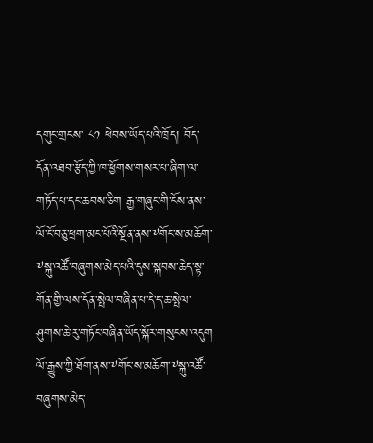དགུང་གྲངས་ ༨༡ ཕེབས་ཡོད་པའི་ཁྲོད། བོད་དོན་འཐབ་རྩོད་ཀྱི་ཁ་ཕྱོགས་གསར་པ་ཞིག་ལ་གཏོད་པ་དང་ཆབས་ཅིག རྒྱ་གཞུང་གི་ངོས་ནས་ལོ་ངོ་བཅུ་ཕྲག་མང་པོའི་སྔོན་ནས་༸གོང་ས་མཆོག་༸སྐུ་འཚོ་བཞུགས་མེད་པའི་དུས་སྐབས་ཆེད་སྟ་གོན་གྱི་ལས་དོན་སྤེལ་བཞིན་པ་དེ་ད་ཆ་སྤེལ་ཤུགས་ཆེ་རུ་གཏོང་བཞིན་ཡོད་སྐོར་གསུངས་འདུག ལོ་རྒྱུས་ཀྱི་ཐོག་ནས་༸གོང་ས་མཆོག་༸སྐུ་འཚོ་བཞུགས་མེད་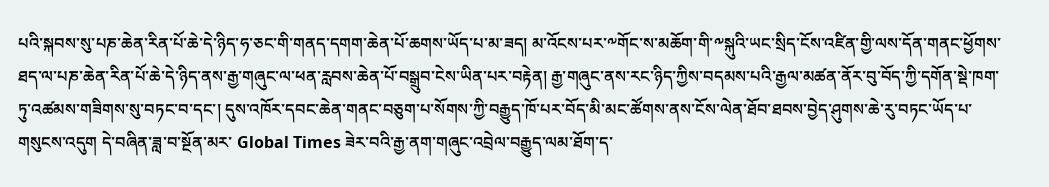པའི་སྐབས་སུ་པཎ་ཆེན་རིན་པོ་ཆེ་དེ་ཉིད་ཧ་ཅང་གི་གནད་དགག་ཆེན་པོ་ཆགས་ཡོད་པ་མ་ཟད། མ་འོངས་པར་༸གོང་ས་མཆོག་གི་༸སྐུའི་ཡང་སྲིད་ངོས་འཛིན་གྱི་ལས་དོན་གནང་ཕྱོགས་ཐད་ལ་པཎ་ཆེན་རིན་པོ་ཆེ་དེ་ཉིད་ནས་རྒྱ་གཞུང་ལ་ཕན་རླབས་ཆེན་པོ་བསྒྲུབ་ངེས་ཡིན་པར་བརྟེན། རྒྱ་གཞུང་ནས་རང་ཉིད་ཀྱིས་བདམས་པའི་རྒྱལ་མཚན་ནོར་བུ་བོད་ཀྱི་དགོན་སྡེ་ཁག་ཏུ་འཚམས་གཟིགས་སུ་བཏང་བ་དང་། དུས་འཁོར་དབང་ཆེན་གནང་བཅུག་པ་སོགས་ཀྱི་བརྒྱུད་ཁོ་པར་བོད་མི་མང་ཚོགས་ནས་ངོས་ལེན་ཐོབ་ཐབས་བྱེད་ཤུགས་ཆེ་རུ་བཏང་ཡོད་པ་གསུངས་འདུག དེ་བཞིན་ཟླ་བ་སྔོན་མར་ Global Times ཟེར་བའི་རྒྱ་ནག་གཞུང་འབྲེལ་བརྒྱུད་ལམ་ཐོག་ད་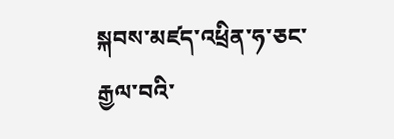སྐབས་མཛད་འཕྲིན་ཧ་ཅང་རྒྱལ་བའི་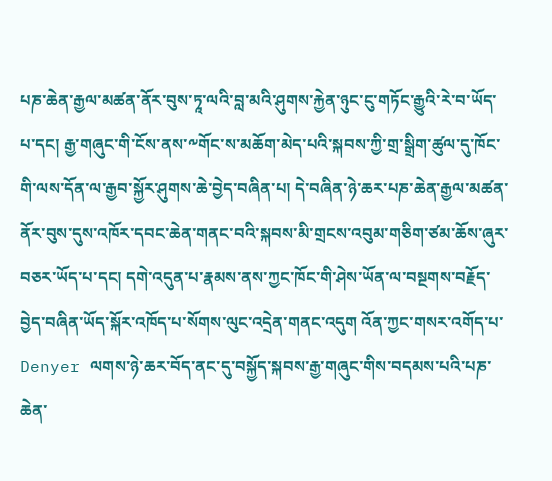པཎ་ཆེན་རྒྱལ་མཚན་ནོར་བུས་ཏཱ་ལའི་བླ་མའི་ཤུགས་རྐྱེན་ཉུང་ངུ་གཏོང་རྒྱུའི་རེ་བ་ཡོད་པ་དང། རྒྱ་གཞུང་གི་ངོས་ནས་༸གོང་ས་མཆོག་མེད་པའི་སྐབས་ཀྱི་གྲ་སྒྲིག་ཚུལ་དུ་ཁོང་གི་ལས་དོན་ལ་རྒྱབ་སྐྱོར་ཤུགས་ཆེ་བྱེད་བཞིན་པ། དེ་བཞིན་ཉེ་ཆར་པཎ་ཆེན་རྒྱལ་མཚན་ནོར་བུས་དུས་འཁོར་དབང་ཆེན་གནང་བའི་སྐབས་མི་གྲངས་འབུམ་གཅིག་ཙམ་ཆོས་ཞུར་བཅར་ཡོད་པ་དང། དགེ་འདུན་པ་རྣམས་ནས་ཀྱང་ཁོང་གི་ཤེས་ཡོན་ལ་བསྔགས་བརྗོད་བྱེད་བཞིན་ཡོད་སྐོར་འཁོད་པ་སོགས་ལུང་འདྲེན་གནང་འདུག འོན་ཀྱང་གསར་འགོད་པ་ Denyer ལགས་ཉེ་ཆར་བོད་ནང་དུ་བསྐྱོད་སྐབས་རྒྱ་གཞུང་གིས་བདམས་པའི་པཎ་ཆེན་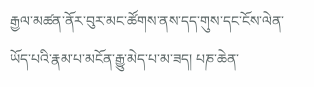རྒྱལ་མཚན་ནོར་བུར་མང་ཚོགས་ནས་དད་གུས་དང་ངོས་ལེན་ཡོད་པའི་རྣམ་པ་མངོན་རྒྱུ་མེད་པ་མ་ཟད། པཎ་ཆེན་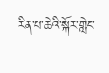རིན་པ་ཆེའི་སྐོར་གླེང་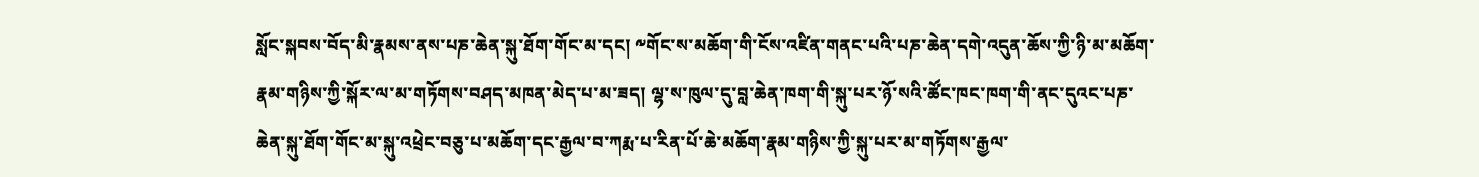སློང་སྐབས་བོད་མི་རྣམས་ནས་པཎ་ཆེན་སྐུ་ཐོག་གོང་མ་དང། ༸གོང་ས་མཆོག་གི་ངོས་འཛིན་གནང་པའི་པཎ་ཆེན་དགེ་འདུན་ཆོས་ཀྱི་ཉི་མ་མཆོག་རྣམ་གཉིས་ཀྱི་སྐོར་ལ་མ་གཏོགས་བཤད་མཁན་མེད་པ་མ་ཟད། ལྷ་ས་ཁུལ་དུ་བླ་ཆེན་ཁག་གི་སྐུ་པར་ཉོ་སའི་ཚོང་ཁང་ཁག་གི་ནང་དུའང་པཎ་ཆེན་སྐུ་ཐོག་གོང་མ་སྐུ་འཕྲེང་བཅུ་པ་མཆོག་དང་རྒྱལ་བ་ཀརྨ་པ་རིན་པོ་ཆེ་མཆོག་རྣམ་གཉིས་ཀྱི་སྐུ་པར་མ་གཏོགས་རྒྱལ་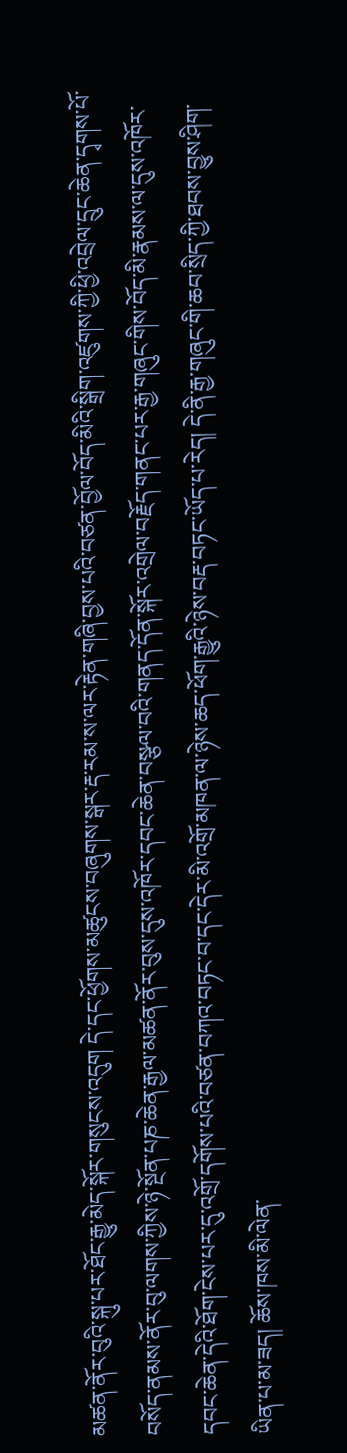མཚན་ནོར་བུའི་སྐུ་པར་ཐོང་རྒྱུ་མེད་སྐོར་གསུངས་འདུག དེ་དང་ཕྱོགས་མཚུངས་བཞུགས་སྒར་རྡ་རམ་ས་ལར་རྟེན་གཞི་བྱས་པའི་བཙན་བྱོལ་བོད་མིའི་སྒྲིག་འཛུགས་ཀྱི་ཕྱི་འབྲེལ་དྲུང་ཆེན་དྭགས་པོ་བསོད་ནམས་ནོར་བུ་ལགས་ཀྱིས་ཉེ་སྔོན་པཎ་ཆེན་རྒྱལ་མཚན་ནོར་བུས་དུས་འཁོར་དབང་ཆེན་བསྩལ་བའི་གནད་དོན་སྐོར་འགྲེལ་བརྗོད་གནང་པར་རྒྱ་གཞུང་གིས་བོད་མི་རྣམས་ལ་དུས་འཁོར་དབང་ཆེན་དེའི་ཐོག་ངེས་པར་དུ་འགྲོ་དགོས་པའི་བཙན་བཀའ་བཏང་བ་དང་དེར་མི་འགྲོ་མཁན་ལ་ཉེས་ཆད་ཕོག་རྒྱུའི་ཉེས་བརྡ་བཏང་ཡོད་པ་རེད། དེ་ནི་རྒྱ་གཞུང་གི་ཆབ་སྲིད་ཀྱི་ཐབས་བྱུས་ཤིག་ཡིན་པ་མ་ཟད། ཆོས་ཁས་མི་ལེན་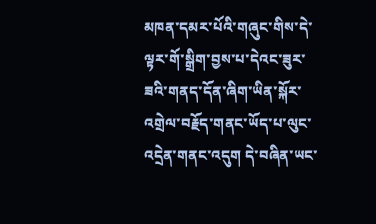མཁན་དམར་པོའི་གཞུང་གིས་དེ་ལྟར་གོ་སྒྲིག་བྱས་པ་དེའང་ཟུར་ཟའི་གནད་དོན་ཞིག་ཡིན་སྐོར་འགྲེལ་བརྗོད་གནང་ཡོད་པ་ལུང་འདྲེན་གནང་འདུག དེ་བཞིན་ཡང་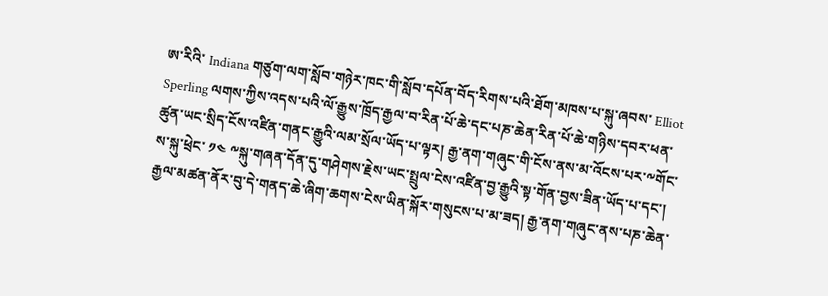ཨ་རིའི་ Indiana གཙུག་ལག་སློབ་གཉེར་ཁང་གི་སློབ་དཔོན་བོད་རིགས་པའི་ཐོག་མཁས་པ་སྐུ་ཞབས་ Elliot Sperling ལགས་ཀྱིས་འདས་པའི་ལོ་རྒྱུས་ཁྲོད་རྒྱལ་བ་རིན་པོ་ཆེ་དང་པཎ་ཆེན་རིན་པོ་ཆེ་གཉིས་དབར་ཕན་ཚུན་ཡང་སྲིད་ངོས་འཛིན་གནང་རྒྱུའི་ལམ་སྲོལ་ཡོད་པ་ལྟར། རྒྱ་ནག་གཞུང་གི་ངོས་ནས་མ་འོངས་པར་༸གོང་ས་སྐུ་ཕྲེང་ ༡༤ ༸སྐུ་གཞན་དོན་དུ་གཤེགས་རྗེས་ཡང་སྤྲུལ་ངེས་འཛིན་བྱ་རྒྱུའི་སྟ་གོན་བྱས་ཟིན་ཡོད་པ་དང་། རྒྱལ་མཚན་ནོར་བུ་དེ་གནད་ཆེ་ཞིག་ཆགས་ངེས་ཡིན་སྐོར་གསུངས་པ་མ་ཟད། རྒྱ་ནག་གཞུང་ནས་པཎ་ཆེན་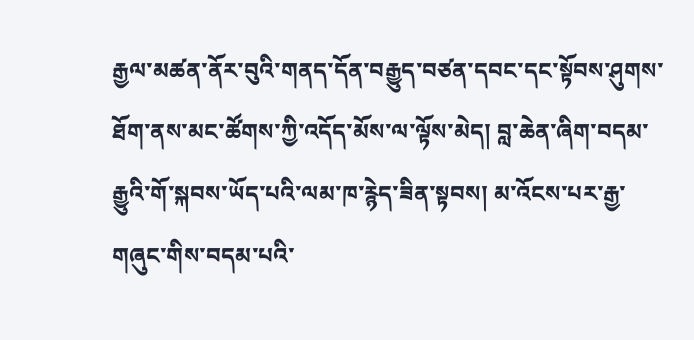རྒྱལ་མཚན་ནོར་བུའི་གནད་དོན་བརྒྱུད་བཙན་དབང་དང་སྟོབས་ཤུགས་ཐོག་ནས་མང་ཚོགས་ཀྱི་འདོད་མོས་ལ་ལྟོས་མེད། བླ་ཆེན་ཞིག་བདམ་རྒྱུའི་གོ་སྐབས་ཡོད་པའི་ལམ་ཁ་རྙེད་ཟིན་སྟབས། མ་འོངས་པར་རྒྱ་གཞུང་གིས་བདམ་པའི་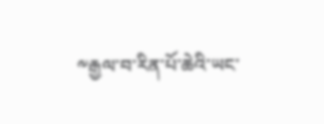༸རྒྱལ་བ་རིན་པོ་ཆེའི་ཡང་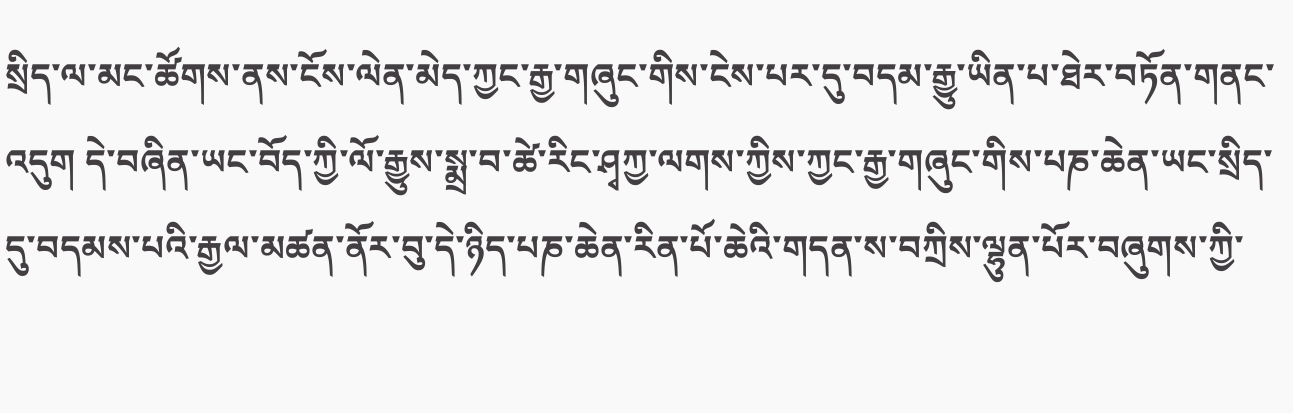སྲིད་ལ་མང་ཚོགས་ནས་ངོས་ལེན་མེད་ཀྱང་རྒྱ་གཞུང་གིས་ངེས་པར་དུ་བདམ་རྒྱུ་ཡིན་པ་ཐེར་བཏོན་གནང་འདུག དེ་བཞིན་ཡང་བོད་ཀྱི་ལོ་རྒྱུས་སྨྲ་བ་ཚེ་རིང་ཤྭཀྱ་ལགས་ཀྱིས་ཀྱང་རྒྱ་གཞུང་གིས་པཎ་ཆེན་ཡང་སྲིད་དུ་བདམས་པའི་རྒྱལ་མཚན་ནོར་བུ་དེ་ཉིད་པཎ་ཆེན་རིན་པོ་ཆེའི་གདན་ས་བཀྲིས་ལྷུན་པོར་བཞུགས་ཀྱི་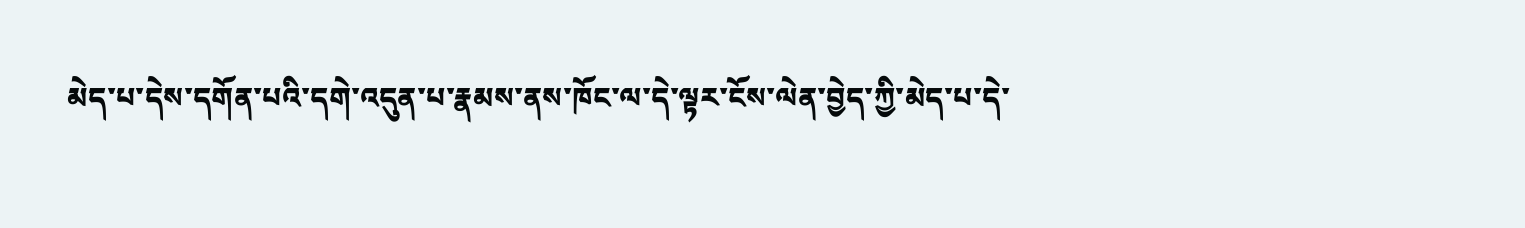མེད་པ་དེས་དགོན་པའི་དགེ་འདུན་པ་རྣམས་ནས་ཁོང་ལ་དེ་ལྟར་ངོས་ལེན་བྱེད་ཀྱི་མེད་པ་དེ་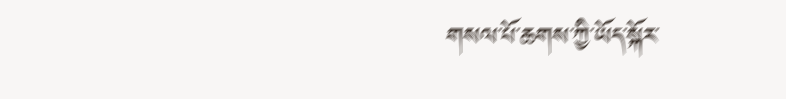གསལ་པོ་ཆགས་ཀྱི་ཡོད་སྐོར་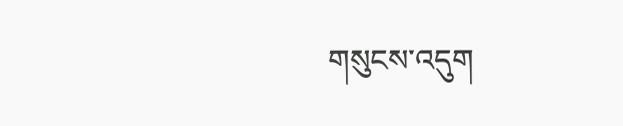གསུངས་འདུག